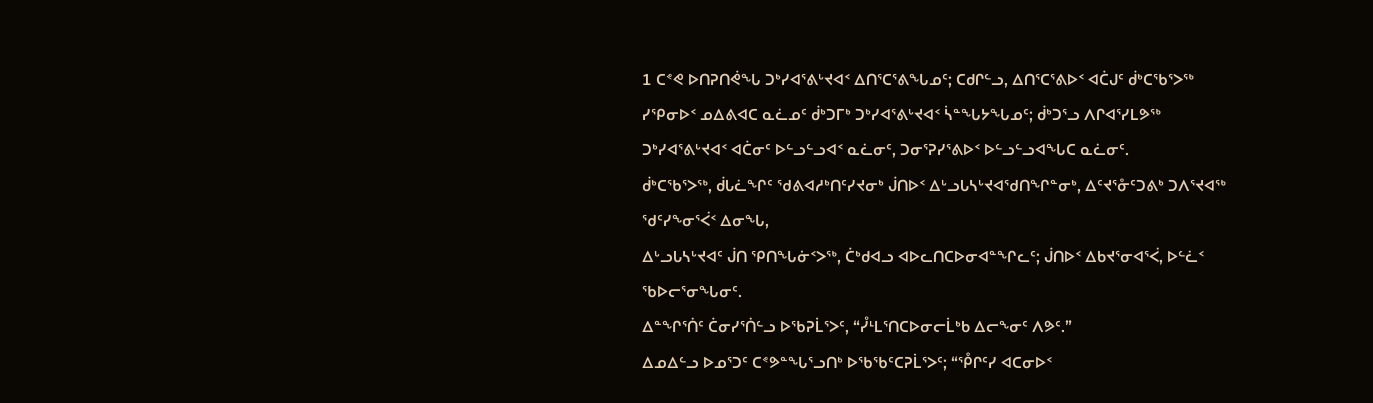1 ᑕᕝᕙ ᐅᑎᕈᑎᕚᖓ ᑐᒃᓯᐊᕐᕕᒡᔪᐊᑉ ᐃᑎᕐᑕᕐᕕᖓᓄᑦ; ᑕᑯᒋᓪᓗ, ᐃᑎᕐᑕᕐᕕᐅᑉ ᐊᑖᒍᑦ ᑰᒃᑕᖃᕐᐳᖅ ᓯᕿᓂᐅᑉ ᓄᐃᕕᐊᑕ ᓇᓛᓄᑦ ᑰᒃᑐᒥᒃ ᑐᒃᓯᐊᕐᕕᒡᔪᐊᑉ ᓵᓐᖓᔭᖓᓄᑦ; ᑰᒃᑐᕐᓗ ᐱᒋᐊᕐᓯᒪᕗᖅ ᑐᒃᓯᐊᕐᕕᒡᔪᐊᑉ ᐊᑖᓂᑦ ᐅᓪᓗᓪᓗᐊᑉ ᓇᓛᓂᑦ, ᑐᓂᕐᕈᓯᕐᕕᐅᑉ ᐅᓪᓗᓪᓗᐊᖓᑕ ᓇᓛᓂᑦ.
ᑰᒃᑕᖃᕐᐳᖅ, ᑰᒐᓛᖏᑦ ᖁᕕᐊᓱᒃᑎᑦᓯᔪᓂᒃ ᒎᑎᐅᑉ ᐃᒡᓗᒐᓴᒡᔪᐊᖁᑎᖏᓐᓂᒃ, ᐃᑦᔪᕐᓁᑦᑐᕕᒃ ᑐᐱᕐᔪᐊᖅ ᖁᑦᓯᖕᓂᕐᐹᑉ ᐃᓂᖓ,
ᐃᒡᓗᒐᓴᒡᔪᐊᑦ ᒎᑎ ᕿᑎᖓᓃᑉᐳᖅ, ᑖᒃᑯᐊᓗ ᐊᐅᓚᑎᑕᐅᓂᐊᓐᖏᓚᑦ; ᒎᑎᐅᑉ ᐃᑲᔪᕐᓂᐊᕐᐹ, ᐅᓪᓛᑉ ᖃᐅᓕᕐᓂᖓᓂᑦ.
ᐃᓐᖏᕐᑏᑦ ᑖᓂᓯᕐᑏᓪᓗ ᐅᖃᕈᒫᕐᐳᑦ, “ᓮᒻᒪᕐᑎᑕᐅᓂᓕᒫᒃᑲ ᐃᓕᖕᓂᑦ ᐱᕗᑦ.”
ᐃᓄᐃᓪᓗ ᐅᓄᕐᑐᑦ ᑕᕝᕗᓐᖓᕐᓗᑎᒃ ᐅᖃᖃᑦᑕᕈᒫᕐᐳᑦ; “ᕾᒋᑦᓯ ᐊᑕᓂᐅᑉ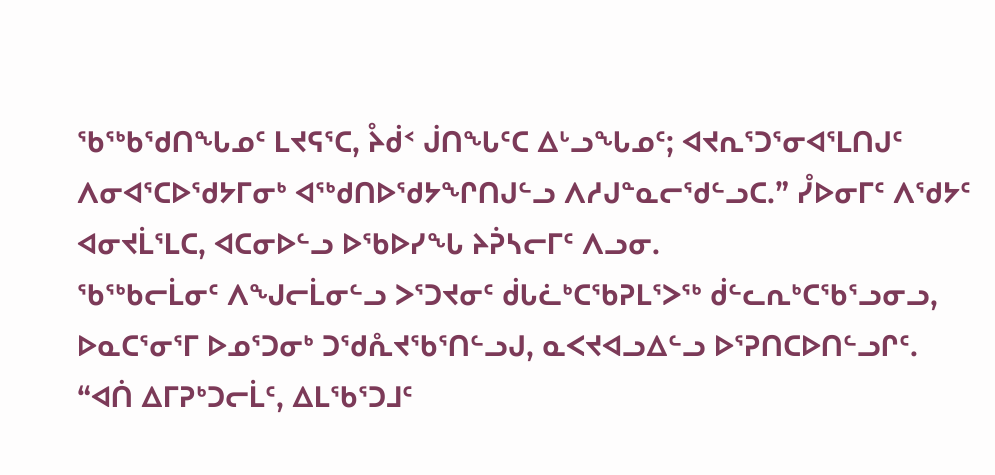ᖃᖅᑲᖁᑎᖓᓄᑦ ᒪᔪᕋᕐᑕ, ᔧᑰᑉ ᒎᑎᖓᑦᑕ ᐃᒡᓗᖓᓄᑦ; ᐊᔪᕆᕐᑐᕐᓂᐊᕐᒪᑎᒍᑦ ᐱᓂᐊᕐᑕᐅᖁᔭᒥᓂᒃ ᐊᖅᑯᑎᐅᖁᔭᖏᑎᒍᓪᓗ ᐱᓱᒍᓐᓇᓕᖁᓪᓗᑕ.” ᓮᐅᓂᒥᑦ ᐱᖁᔭᑦ ᐊᓂᔪᒫᕐᒪᑕ, ᐊᑕᓂᐅᓪᓗ ᐅᖃᐅᓯᖓ ᔨᕉᓴᓕᒥᑦ ᐱᓗᓂ.
ᖃᖅᑲᓕᒫᓂᑦ ᐱᖑᓕᒫᓂᓪᓗ ᐳᕐᑐᔪᓂᑦ ᑰᒐᓛᒃᑕᖃᕈᒪᕐᐳᖅ ᑰᓪᓚᕆᒃᑕᖃᕐᓗᓂᓗ, ᐅᓇᑕᕐᓂᕐᒥ ᐅᓄᕐᑐᓂᒃ ᑐᖁᕅᔪᖃᕐᑎᓪᓗᒍ, ᓇᐸᔪᐊᓗᐃᓪᓗ ᐅᕐᕈᑎᑕᐅᑎᓪᓗᒋᑦ.
“ᐊᑏ ᐃᒥᕈᒃᑐᓕᒫᑦ, ᐃᒪᖃᕐᑐᒧᑦ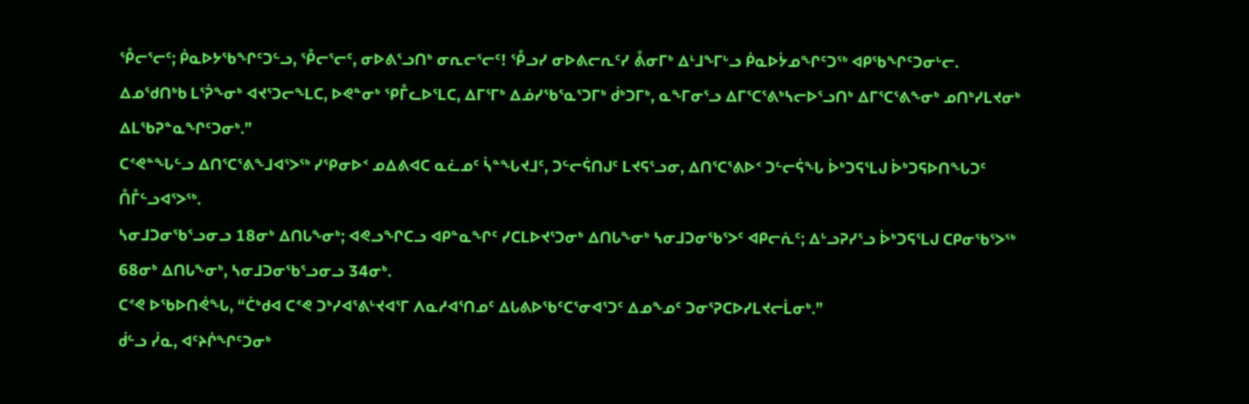ᕾᓕᕐᓕᑦ; ᑮᓇᐅᔭᖃᖏᑦᑐᓪᓗ, ᕾᓕᕐᓕᑦ, ᓂᐅᕕᕐᓗᑎᒃ ᓂᕆᓕᕐᓕᑦ! ᕾᓗᓯ ᓂᐅᕕᓕᕆᑦᓯ ᕔᓂᒥᒃ ᐃᒻᒧᖕᒥᒡᓗ ᑮᓇᐅᔮᓄᖏᑦᑐᖅ ᐊᑭᖃᖏᑦᑐᓂᒡᓕ.
ᐃᓄᖁᑎᒃᑲ ᒪᕐᕉᖕᓂᒃ ᐊᔪᕐᑐᓕᖕᒪᑕ, ᐅᕙᓐᓂᒃ ᕿᒤᓚᐅᕐᒪᑕ, ᐃᒥᕐᒥᒃ ᐃᓅᓯᖃᕐᓇᕐᑐᒥᒃ ᑰᒃᑐᒥᒃ, ᓇᖕᒥᓂᕐᓗ ᐃᒥᕐᑕᕐᕕᒃᓴᓕᐅᕐᓗᑎᒃ ᐃᒥᕐᑕᕐᕕᖕᓂᒃ ᓄᑎᒃᓯᒪᔪᓂᒃ ᐃᒪᖃᕈᓐᓇᖏᑦᑐᓂᒃ.”
ᑕᕝᕙᓐᖓᓪᓗ ᐃᑎᕐᑕᕐᕕᖕᒧᐊᕐᐳᖅ ᓯᕿᓂᐅᑉ ᓄᐃᕕᐊᑕ ᓇᓛᓄᑦ ᓵᓐᖓᔪᒧᑦ, ᑐᓪᓕᕌᑎᒍᑦ ᒪᔪᕋᕐᓗᓂ, ᐃᑎᕐᑕᕐᕕᐅᑉ ᑐᓪᓕᕌᖓ ᐆᒃᑐᕋᕐᒪᒍ ᐆᒃᑐᕋᐅᑎᖓᑐᑦ ᑍᒤᓪᓗᐊᕐᐳᖅ.
ᓴᓂᒧᑐᓂᖃᕐᓗᓂᓗ 18ᓂᒃ ᐃᑎᒐᖕᓂᒃ; ᐊᕙᓗᖏᑕᓗ ᐊᑭᓐᓇᖏᑦ ᓯᑕᒪᐅᔪᕐᑐᓂᒃ ᐃᑎᒐᖕᓂᒃ ᓴᓂᒧᑐᓂᖃᕐᐳᑦ ᐊᑭᓕᕇᑦ; ᐃᒡᓗᕈᓯᕐᓗ ᐆᒃᑐᕋᕐᒪᒍ ᑕᑭᓂᖃᕐᐳᖅ 68ᓂᒃ ᐃᑎᒐᖕᓂᒃ, ᓴᓂᒧᑐᓂᖃᕐᓗᓂᓗ 34ᓂᒃ.
ᑕᕝᕙ ᐅᖃᐅᑎᕚᖓ, “ᑖᒃᑯᐊ ᑕᕝᕙ ᑐᒃᓯᐊᕐᕕᒡᔪᐊᕐᒥ ᐱᓇᓱᐊᕐᑎᓄᑦ ᐃᒐᕕᐅᖃᑦᑕᕐᓂᐊᕐᑐᑦ ᐃᓄᖕᓄᑦ ᑐᓂᕐᕈᑕᐅᓯᒪᔪᓕᒫᓂᒃ.”
ᑰᓪᓗ ᓰᓇ, ᐊᑦᔨᒌᖏᑦᑐᓂᒃ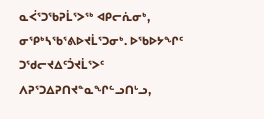ᓇᐹᕐᑐᖃᕈᒫᕐᐳᖅ ᐊᑭᓕᕇᓂᒃ, ᓂᕿᒃᓴᖃᕐᕕᐅᔪᒫᕐᑐᓂᒃ. ᐅᖃᐅᔭᖏᑦ ᑐᖁᓕᔪᐃᑦᑑᔪᒫᕐᐳᑦ ᐱᕈᕐᑐᐃᕈᑎᔪᓐᓇᖏᓪᓗᑎᒡᓗ,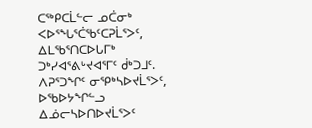ᑕᖅᑭᑕᒫᓪᓕ ᓄᑖᓂᒃ ᐸᐅᕐᖓᕐᑖᖃᑦᑕᕈᒫᕐᐳᑦ, ᐃᒪᖃᕐᑎᑕᐅᒐᒥᒃ ᑐᒃᓯᐊᕐᕕᒡᔪᐊᕐᒥᑦ ᑰᒃᑐᒧᑦ. ᐱᕈᕐᑐᖏᑦ ᓂᕿᒃᓴᐅᔪᒫᕐᐳᑦ, ᐅᖃᐅᔭᖏᓪᓗ ᐃᓅᓕᓴᐅᑎᐅᔪᒫᕐᐳᑦ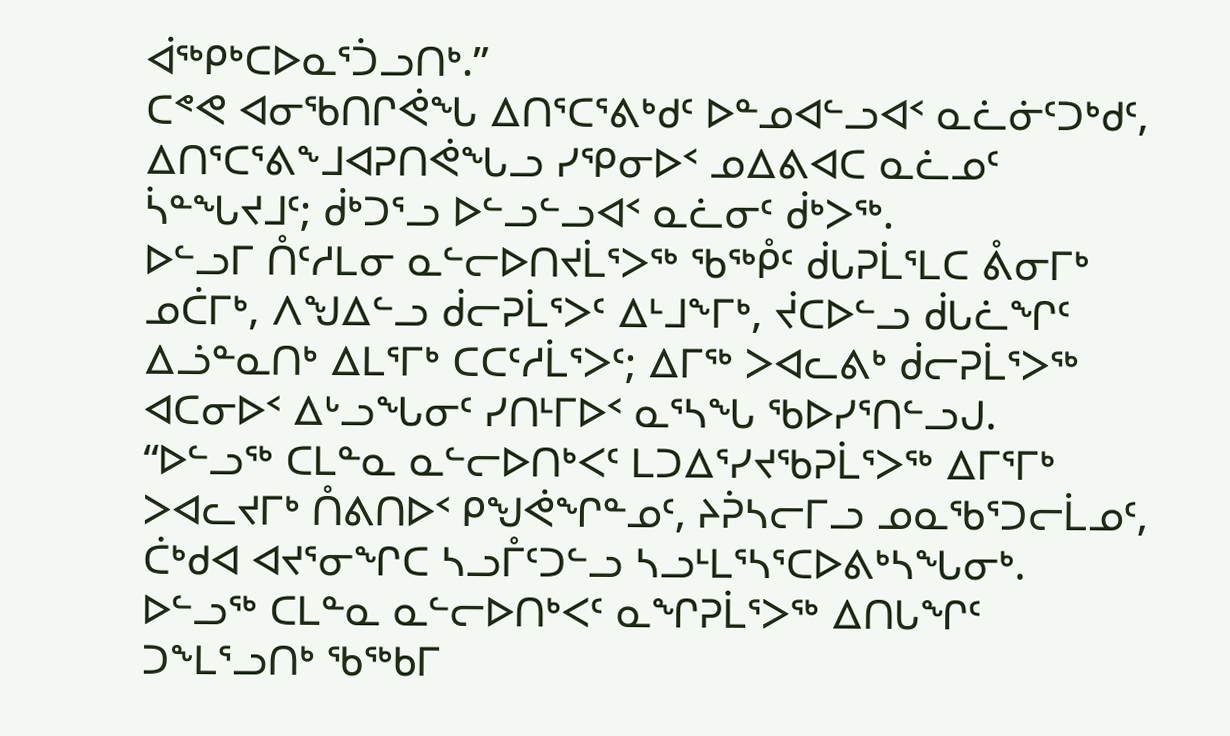ᐋᖅᑭᒃᑕᐅᓇᕐᑑᓗᑎᒃ.”
ᑕᕝᕙ ᐊᓂᖃᑎᒋᕚᖓ ᐃᑎᕐᑕᕐᕕᒃᑯᑦ ᐅᓐᓄᐊᓪᓗᐊᑉ ᓇᓛᓃᑦᑐᒃᑯᑦ, ᐃᑎᕐᑕᕐᕕᖕᒧᐊᕈᑎᕚᖓᓗ ᓯᕿᓂᐅᑉ ᓄᐃᕕᐊᑕ ᓇᓛᓄᑦ ᓵᓐᖓᔪᒧᑦ; ᑰᒃᑐᕐᓗ ᐅᓪᓗᓪᓗᐊᑉ ᓇᓛᓂᑦ ᑰᒃᐳᖅ.
ᐅᓪᓗᒥ ᑍᑦᓱᒪᓂ ᓇᓪᓕᐅᑎᔪᒫᕐᐳᖅ ᖃᖅᑬᑦ ᑰᒐᕈᒫᕐᒪᑕ ᕔᓂᒥᒃ ᓄᑖᒥᒃ, ᐱᖑᐃᓪᓗ ᑰᓕᕈᒫᕐᐳᑦ ᐃᒻᒧᖕᒥᒃ, ᔫᑕᐅᓪᓗ ᑰᒐᓛᖏᑦ ᐃᓘᓐᓇᑎᒃ ᐃᒪᕐᒥᒃ ᑕᑕᑦᓱᒫᕐᐳᑦ; ᐃᒥᖅ ᐳᐊᓚᕕᒃ ᑰᓕᕈᒫᕐᐳᖅ ᐊᑕᓂᐅᑉ ᐃᒡᓗᖓᓂᑦ ᓯᑎᒻᒥᐅᑉ ᓇᕐᓴᖓ ᖃᐅᓯᕐᑎᓪᓗᒍ.
“ᐅᓪᓗᖅ ᑕᒪᓐᓇ ᓇᓪᓕᐅᑎᒃᐸᑦ ᒪᑐᐃᕐᓯᔪᖃᕈᒫᕐᐳᖅ ᐃᒥᕐᒥᒃ ᐳᐊᓚᔪᒥᒃ ᑍᕕᑎᐅᑉ ᑭᖑᕚᖏᓐᓄᑦ, ᔨᕉᓴᓕᒥᓗ ᓄᓇᖃᕐᑐᓕᒫᓄᑦ, ᑖᒃᑯᐊ ᐊᔪᕐᓂᖏᑕ ᓴᓗᒤᑦᑐᓪᓗ ᓴᓗᒻᒪᕐᓴᕐᑕᐅᕕᒃᓴᖓᓂᒃ.
ᐅᓪᓗᖅ ᑕᒪᓐᓇ ᓇᓪᓕᐅᑎᒃᐸᑦ ᓇᖏᕈᒫᕐᐳᖅ ᐃᑎᒐᖏᑦ ᑐᖕᒪᕐᓗᑎᒃ ᖃᖅᑲᒥ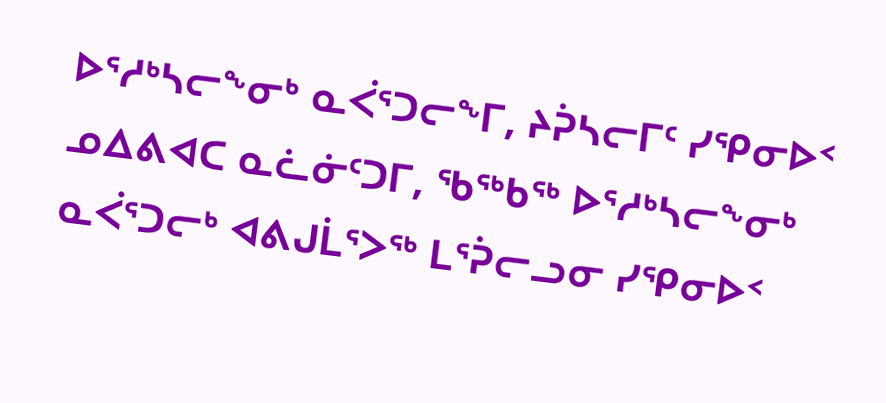ᐅᕐᓱᒃᓴᓕᖕᓂᒃ ᓇᐹᕐᑐᓕᖕᒥ, ᔨᕉᓴᓕᒥᑦ ᓯᕿᓂᐅᑉ ᓄᐃᕕᐊᑕ ᓇᓛᓃᑦᑐᒥ, ᖃᖅᑲᖅ ᐅᕐᓱᒃᓴᓕᖕᓂᒃ ᓇᐹᕐᑐᓕᒃ ᐊᕕᒍᒫᕐᐳᖅ ᒪᕐᕉᓕᓗᓂ ᓯᕿᓂᐅᑉ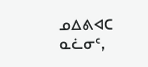ᓄᐃᕕᐊᑕ ᓇᓛᓂᑦ,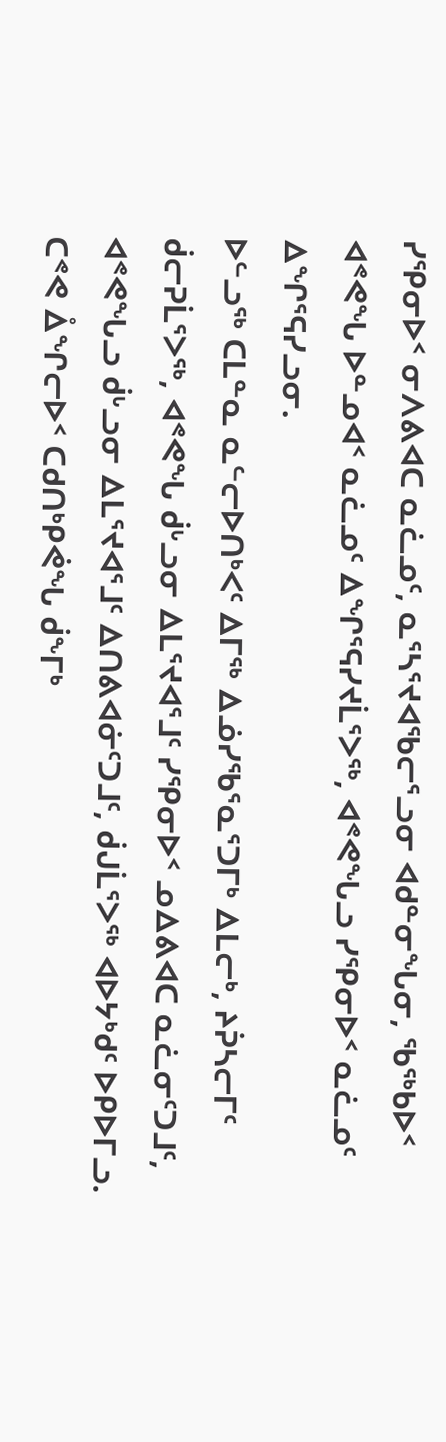ᓯᕿᓂᐅᑉ ᓂᐱᕕᐊᑕ ᓇᓛᓄᑦ, ᓇᕐᓴᕐᔪᐊᖃᓕᕐᓗᓂ ᐊᑯᓐᓂᖓᓂ, ᖃᖅᑲᐅᑉ ᐊᕝᕙᖓ ᐅᓐᓄᐊᑉ ᓇᓛᓄᑦ ᐃᖏᕐᕋᓯᔪᒫᕐᐳᖅ, ᐊᕝᕙᖓᓗ ᓯᕿᓂᐅᑉ ᓇᓛᓄᑦ ᐃᖏᕐᕋᓯᓗᓂ.
ᐅᓪᓗᖅ ᑕᒪᓐᓇ ᓇᓪᓕᐅᑎᒃᐸᑦ ᐃᒥᖅ ᐃᓅᓯᖃᕐᓇᕐᑐᒥᒃ ᐃᒪᓕᒃ, ᔨᕉᓴᓕᒥᑦ ᑰᓕᕈᒫᕐᐳᖅ, ᐊᕝᕙᖓ ᑰᒡᓗᓂ ᐃᒪᕐᔪᐊᕐᒧᑦ ᓯᕿᓂᐅᑉ ᓄᐃᕕᐊᑕ ᓇᓛᓂᑦᑐᒧᑦ, ᐊᕝᕙᖓᓗ ᑰᒡᓗᓂ ᐃᒪᕐᔪᐊᕐᒧᑦ ᐃᑎᕕᐊᓃᑦᑐᒧᑦ, ᑰᒍᒫᕐᐳᖅ ᐊᐅᔭᒃᑯᑦ ᐅᑭᐅᒥᓗ.
ᑕᕝᕙ ᐂᖏᓕᐅᑉ ᑕᑯᑎᒃᑭᕚᖓ ᑰᖕᒥᒃ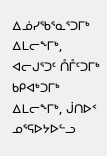ᐃᓅᓯᖃᕐᓇᕐᑐᒥᒃ ᐃᒪᓕᖕᒥᒃ, ᐊᓕᒍᕐᑐᑦ ᑍᒤᑦᑐᒥᒃ ᑲᑭᐊᒃᑐᒥᒃ ᐃᒪᓕᖕᒥᒃ, ᒎᑎᐅᑉ ᓄᕐᕋᐅᔭᐅᓪᓗ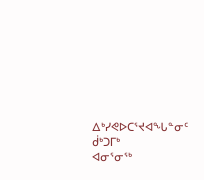ᐃᒃᓯᕙᐅᑕᕐᔪᐊᖓᓐᓂᑦ ᑰᒃᑐᒥᒃ
ᐊᓂᕐᓂᖅ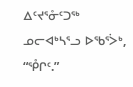ᐃᑦᔪᕐᓁᑦᑐᖅ ᓄᓕᐊᒃᓴᕐᓗ ᐅᖃᕐᐴᒃ, “ᕾᒋᑦ.”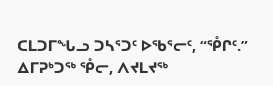ᑕᒪᑐᒥᖓᓗ ᑐᓴᕐᑐᑦ ᐅᖃᕐᓕᑦ, “ᕾᒋᑦ.” ᐃᒥᕈᒃᑐᖅ ᕾᓕ, ᐱᔪᒪᔪᖅ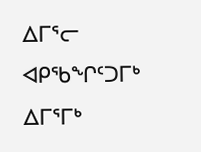ᐃᒥᕐᓕ ᐊᑭᖃᖏᑦᑐᒥᒃ ᐃᒥᕐᒥᒃ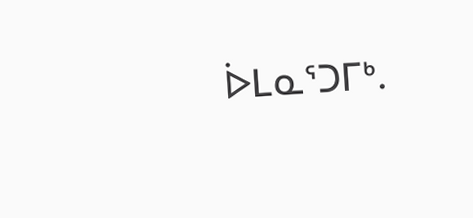ᐆᒪᓇᕐᑐᒥᒃ.